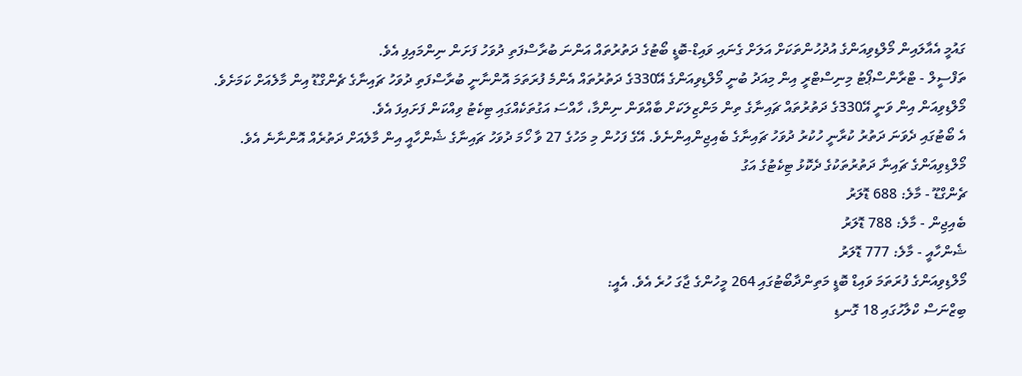ގައުމީ އެއާލައިން މޯލްޑިވިއަންގެ އުދުހުންތަކަށް އަލަށް ގެނައި ވައިޑް-ބޮޑީ ބޯޓުގެ ދަތުރުތައް އަންނަ ބުރާސްފަތި ދުވަހު ފަށަން ނިންމައިފި އެވެ.
ތަފްސީލް - ޓްރާންސްޕޯޓު މިނިސްޓްރީ އިން މިއަދު ބުނީ މޯލްޑިވިއަންގެ އޭ330ގެ ދަތުރުތައް އެންމެ ފުރަތަމަ އޮންނާނީ ބުރާސްފަތި ދުވަހު ޗައިނާގެ ޗެންގްޑޫ އިން މާލެއަށް ކަމަށެވެ.
މޯލްޑިވިއަން އިން ވަނީ އޭ330ގެ ދަތުރުތައް ޗައިނާގެ ތިން މަންޒިލަކަށް ބާއްވަން ނިންމާ، ހާއްސަ އަގުތަކެއްގައި ޓިކެޓު ވިއްކަން ފަށައިފަ އެވެ.
އެ ބޯޓުގައި ދެވަނަ ދަތުރު ކުރާނީ ހުކުރު ދުވަހު ޗައިނާގެ ބެއިޖިންއިންނެވެ. އޭގެ ފަހުން މި މަހުގެ 27 ވާ ހޯމަ ދުވަހު ޗައިނާގެ ޝެންހާއީ އިން މާލެއަށް ދަތުރެއް އޮންނާނެ އެވެ.
މޯލްޑިވިއަންގެ ޗައިނާ ދަތުރުތަކުގެ ދެކޮޅު ޓިކެޓުގެ އަގު
ޗެންގްޑޫ - މާލެ: 688 ޑޮލަރު
ބެއިޖިން - މާލެ: 788 ޑޮލަރު
ޝެންހާއީ - މާލެ: 777 ޑޮލަރު
މޯލްޑިވިއަންގެ ފުރަތަމަ ވައިޑް ބޮޑީ މަތިންދާބޯޓުގައި 264 މީހުންގެ ޖާގަ ހުރެ އެވެ. އެއީ:
ބިޒްނަސް ކްލާހުގައި 18 ގޮނޑި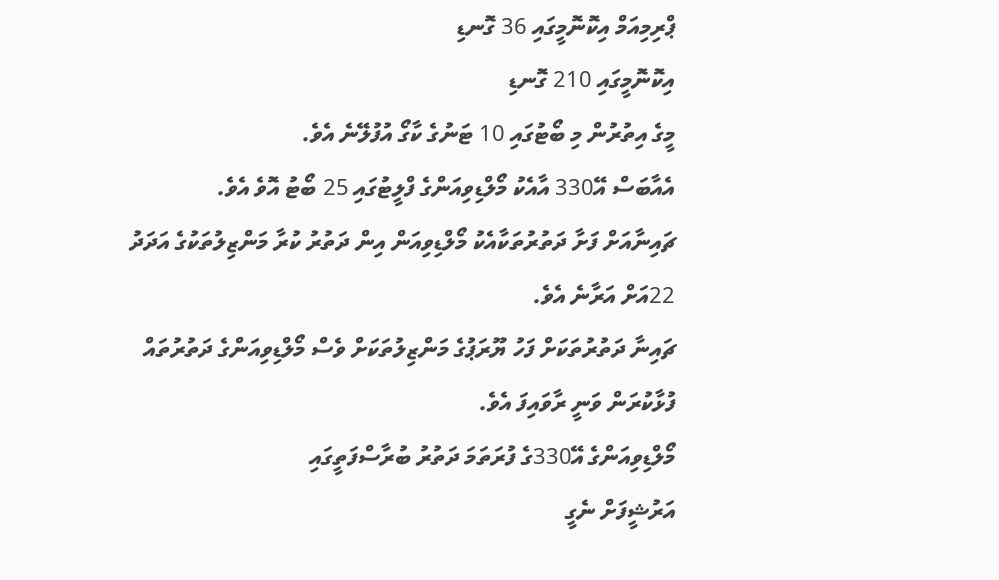ޕްރިމިއަމް އިކޮނޮމީގައި 36 ގޮނޑި
އިކޮނޮމީގައި 210 ގޮނޑި
މީގެ އިތުރުން މި ބޯޓުގައި 10 ޓަނުގެ ކާގޯ އުފުލޭނެ އެވެ.
އެއާބަސް އޭ330 އާއެކު މޯލްޑިވިއަންގެ ފްލީޓުގައި 25 ބޯޓު އޮވެ އެވެ.
ޗައިނާއަށް ފަށާ ދަތުރުތަކާއެކު މޯލްޑިވިއަން އިން ދަތުރު ކުރާ މަންޒިލުތަކުގެ އަދަދު 22އަށް އަރާނެ އެވެ.
ޗައިނާ ދަތުރުތަކަށް ފަހު ޔޫރަޕުގެ މަންޒިލުތަކަށް ވެސް މޯލްޑިވިއަންގެ ދަތުރުތައް ފުޅާކުރަން ވަނީ ރާވައިފަ އެވެ.
މޯލްޑިވިއަންގެ އޭ330ގެ ފުރަތަމަ ދަތުރު ބުރާސްފަތީގައި
އަރުޝީފަށް ނެގީ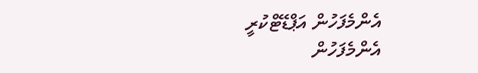އެންމެފަހުން އަޕްޑޭޓްކުރީ
އެންމެފަހުން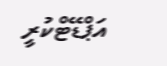އަޕްޑޭޓްކުރީ